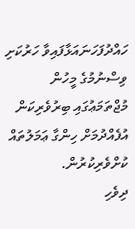ހައްދުފަހަނައަޅާފައިވާ ހަރުކަށި ވިސްނުމުގެ މީހުން މުޖްތަމަޢުގައި ބިރުވެރިކަން އުފެއްދުމަށް ހިންގާ ޢަމަލުތައް ކުށްވެރިކުރުން.
ދިވެހި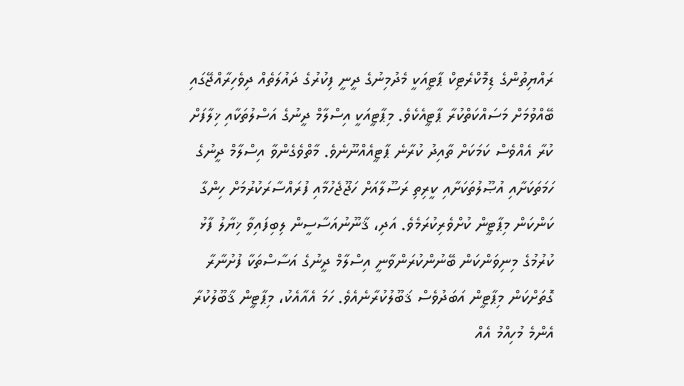ރައްޔިތުންގެ ޑިމޮކްރެޓިކް ޕާޓީއަކީ މެދުމިނުގެ ދީނީ ފިކުރުގެ ދައުލަތެއް ދިވެހިރާއްޖޭގައި ބޭއްވުމަށް މަސައްކަތްކުރާ ޕާޓީއެކެވެ. މިޕާޓީއަކީ އިސްލާމް ދީނުގެ އަސްލުތަކާއި ޚިލާފަށް ކުރާ އެއްވެސް ކަމަކަށް ތާއިދު ކުރާނެ ޕާޓީއެއްނޫނެވެ. މާތްވެގެންވާ އިސްލާމް ދީނުގެ ހަމަތަކަށާއި އުޞޫލުތަކަށާއި ކީރިތި ރަސޫލާއަށް ހަޖޫޖެހުމާއި ފުރައްސާރަކުރުމަށް ހިންގާ ކަންކަން މިޕާޓީން ކުށްވެރިކުރަމެވެ. އަދި، ޤާނޫނުއަސާސީން ލިބިފައިވާ ޚިޔާލު ފާޅު ކުރުމުގެ މިނިވަންކަން ބޭނުންކުރަންވާނީ އިސްލާމް ދީނުގެ އަސާސްތަކާ ފުށުނާރާ ގޮތަށްކަން މިޕާޓީން އަބަދުވެސް ޤަބޫލުކުރާނެއެވެ. ހަމަ އެއާއެކު، މިޕާޓީން ޤާބޫލުކުރާ އެންމެ މުހިއްމު އެއް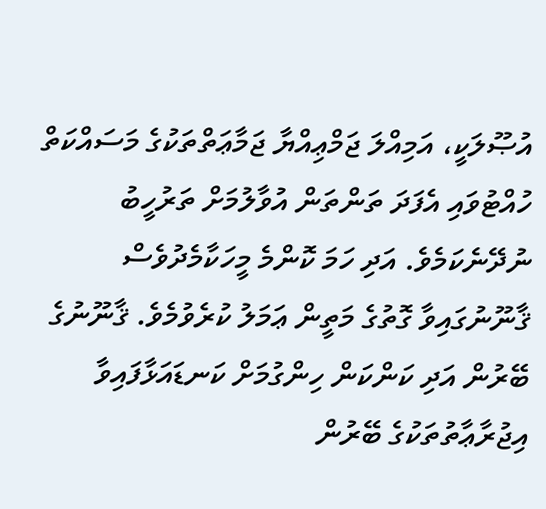އުޞޫލަކީ، އަމިއްލަ ޖަމްޢިއްޔާ ޖަމާޢަތްތަކުގެ މަސައްކަތް ހުއްޓުވައި އެފަދަ ތަންތަން އުވާލުމަށް ތަރުހީބު ނުދޭނެކަމެވެ. އަދި ހަމަ ކޮންމެ މީހަކާމެދުވެސް ޤާނޫނުގައިވާ ގޮތުގެ މަތީން ޢަމަލު ކުރެވުމެވެ. ޤާނޫނުގެ ބޭރުން އަދި ކަންކަން ހިންގުމަށް ކަނޑައަޅާފައިވާ އިޖުރާޢާތުތަކުގެ ބޭރުން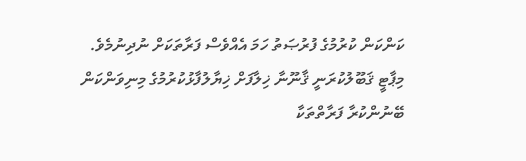ކަންކަން ކުރުމުގެ ފުރުޞަތު ހަމަ އެއްވެސް ފަރާތަކަށް ނުދިނުމެވެ.
މިޕާޓީ ޤަބޫލުކުރަނީ ޤާނޫނާ ޚިލާފަށް ޚިޔާލުފާޅުކުރުމުގެ މިނިވަންކަން ބޭނުންކުރާ ފަރާތްތަކާ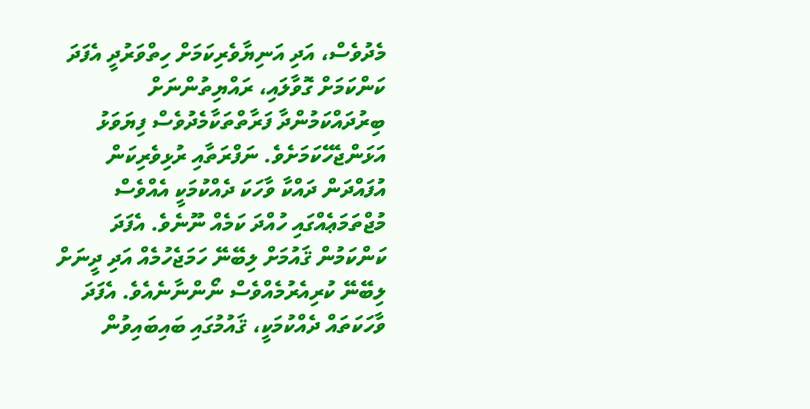މެދުވެސް، އަދި އަނިޔާވެރިކަމަށް ހިތްވަރުދީ އެފަދަ ކަންކަމަށް ގޮވާލައި، ރައްޔިތުންނަށް ބިރުދައްކަމުންދާ ފަރާތްތަކާމެދުވެސް ފިޔަވަޅު އަޅަންޖެހޭކަމަށެވެ. ނަފްރަތާއި ރުޅިވެރިކަން އުފައްދަން ދައްކާ ވާހަކަ ދެއްކުމަކީ އެއްވެސް މުޖްތަމަޢެއްގައި ހުއްދަ ކަމެއް ނޫނެވެ. އެފަދަ ކަންކަމުން ޤައުމަށް ލިބޭނޭ ހަމަޖެހުމެއް އަދި ދީނަށް ލިބޭނޭ ކުރިއެރުމެއްވެސް ނޯންނާނެއެވެ. އެފަދަ ވާހަކަތައް ދެއްކުމަކީ، ޤައުމުގައި ބައިބައިވުން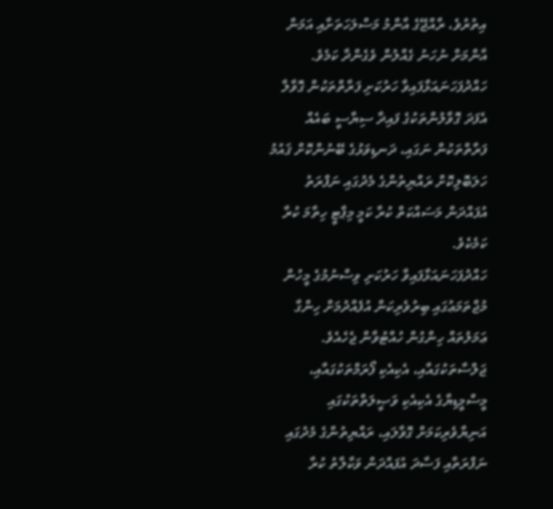އިތުރުވެ، ރާއްޖޭގެ އާންމު މަސްލަހަތަށާއި އަމަން އާންމަށް ނުހަނު ގެއްލުން ވެގެންދާ ކަމެވެ. ހައްދުފަހަނައަޅާފައިވާ ހަރުކަށި ފަރާތްތަކުން ގޮވާލާ އެފަދަ ގޮވާލުންތަކުގެ ފައިދާ ސިޔާސީ ބައެއް ފަރާތްތަކުން ނަގައި، ދަނޑިވަޅުގެ ބޭނުންކޮށް ޤައުމު ހަލަބޮލިކޮށް ރައްޔިތުންގެ މެދުގައި ނަފްރަތު އުފައްދަން މަސައްކަތް ކުރާ ކަމީ މިޕާޓީ ހިތާމަ ކުރާ ކަމެކެވެ.
ހައްދުފަހަނައަޅާފައިވާ ހަރުކަށި ވިސްނުމުގެ މީހުން މުޖްތަމަޢުގައި ބިރުވެރިކަން އުފެއްދުމަށް ހިންގާ ޢަމަލުތައް ހިންގުން ހުއްޓުވާން ޖެހެއެވެ. ޖަލްސާތަކުގައާއި، އެކިއެކި ފޯރަމްތަކުގައާއި، މީސްމީޑިޔާގެ އެކިއެކި ވަޞީލަތްތަކުގައި އަނިޔާވެރިކަމަށް ގޮވާލައި، ރައްޔިތުންގެ މެދުގައި ނަފްރަތާއި ފަސާދަ އުފައްދަން ވަކާލާތު ކުރާ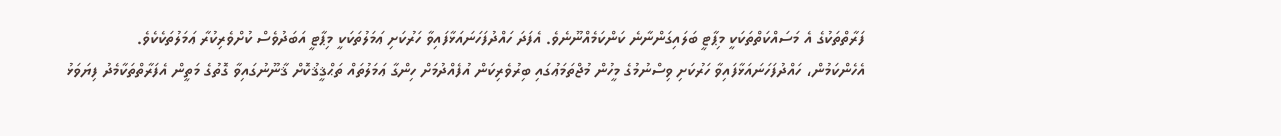ފަރާތްތަކުގެ އެ މަސައްކަތްތަކަކީ މިޕާޓީ ބަލައިގަންނާނެ ކަންކަމެއްނޫނެވެ. އެފަދަ ހައްދުފަހަނައަޅާފައިވާ ހަރުކަށި ޢަމަލުތަކަކީ މިޕާޓީ އަބަދުވެސް ކުށްވެރިކުރާ ޢަމަލުތަކެކެވެ.
އެހެންކަމުން، ހައްދުފަހަނައަޅާފައިވާ ހަރުކަށި ވިސްނުމުގެ މީހުން މުޖްތަމަޢުގައި ބިރުވެރިކަން އުފެއްދުމަށް ހިންގާ ޢަމަލުތައް ތަޙްޤީޤުކޮށް ޤާނޫނުގައިވާ ގޮތުގެ މަތީން އެފަރާތްތަކާމެދު ފިޔަވަޅު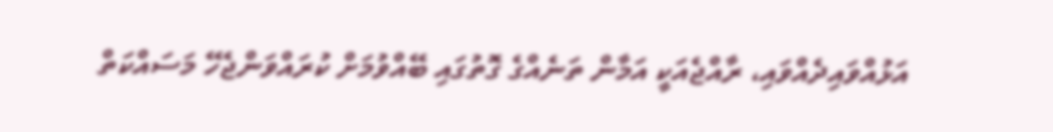އަޅުއްވައިދެއްވައި، ރާއްޖެއަކީ އަމާން ތަނެއްގެ ގޮތުގައި ބޭއްވުމަށް ކުރައްވަންޖެހޭ މަސައްކަތް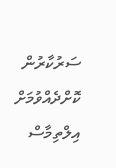ސަރުކާރުން ކޮށްދެއްވުމަށް އިލްތިމާސް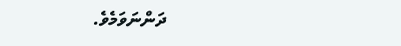ދަންނަވަމެވެ.